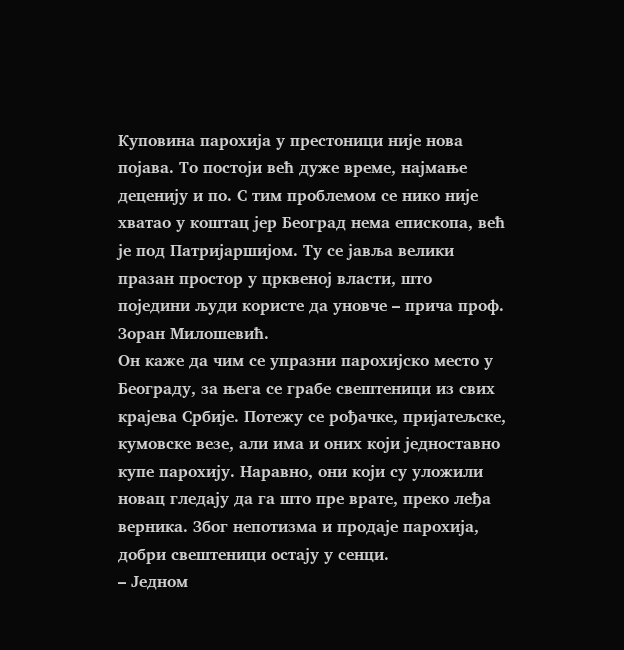Куповина парохија у престоници није нова појава. То постоји већ дуже време, најмање деценију и по. С тим проблемом се нико није хватао у коштац јер Београд нема епископа, већ је под Патријаршијом. Ту се јавља велики празан простор у црквеној власти, што поједини људи користе да уновче – прича проф. Зоран Милошевић.
Он каже да чим се упразни парохијско место у Београду, за њега се грабе свештеници из свих крајева Србије. Потежу се рођачке, пријатељске, кумовске везе, али има и оних који једноставно купе парохију. Наравно, они који су уложили новац гледају да га што пре врате, преко леђа верника. Због непотизма и продаје парохија, добри свештеници остају у сенци.
– Једном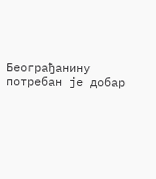Београђанину потребан је добар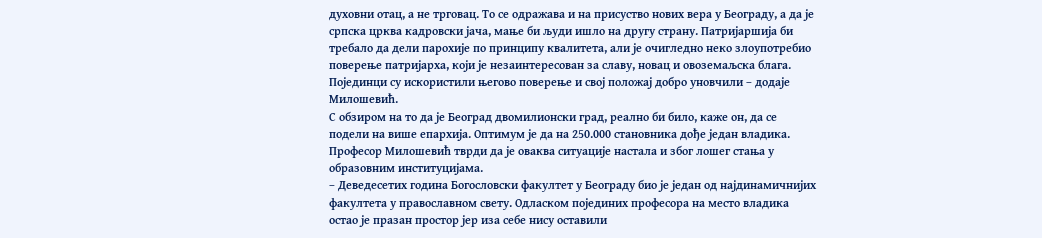духовни отац, а не трговац. То се одражава и на присуство нових вера у Београду, а да је српска црква кадровски јача, мање би људи ишло на другу страну. Патријаршија би требало да дели парохије по принципу квалитета, али је очигледно неко злоупотребио поверење патријарха, који је незаинтересован за славу, новац и овоземаљска блага. Појединци су искористили његово поверење и свој положај добро уновчили – додаје Милошевић.
С обзиром на то да је Београд двомилионски град, реално би било, каже он, да се подели на више епархија. Оптимум је да на 250.000 становника дође један владика.
Професор Милошевић тврди да је оваква ситуације настала и због лошег стања у образовним институцијама.
– Деведесетих година Богословски факултет у Београду био је један од најдинамичнијих факултета у православном свету. Одласком појединих професора на место владика остао је празан простор јер иза себе нису оставили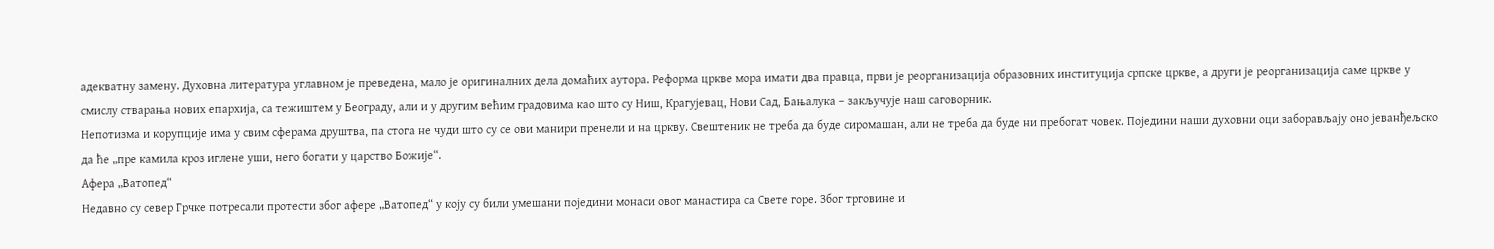адекватну замену. Духовна литература углавном је преведена, мало је оригиналних дела домаћих аутора. Реформа цркве мора имати два правца, први је реорганизација образовних институција српске цркве, а други је реорганизација саме цркве у смислу стварања нових епархија, са тежиштем у Београду, али и у другим већим градовима као што су Ниш, Крагујевац, Нови Сад, Бањалука – закључује наш саговорник.
Непотизма и корупције има у свим сферама друштва, па стога не чуди што су се ови манири пренели и на цркву. Свештеник не треба да буде сиромашан, али не треба да буде ни пребогат човек. Поједини наши духовни оци заборављају оно јеванђељско да ће „пре камила кроз иглене уши, него богати у царство Божије“.
Афера „Ватопед“
Недавно су север Грчке потресали протести због афере „Ватопед“ у коју су били умешани поједини монаси овог манастира са Свете горе. Због трговине и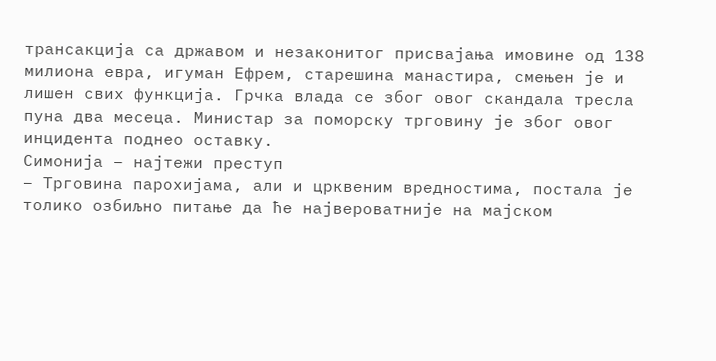трансакција са државом и незаконитог присвајања имовине од 138 милиона евра, игуман Ефрем, старешина манастира, смењен је и лишен свих функција. Грчка влада се због овог скандала тресла пуна два месеца. Министар за поморску трговину је због овог инцидента поднео оставку.
Симонија – најтежи преступ
– Трговина парохијама, али и црквеним вредностима, постала је толико озбиљно питање да ће највероватније на мајском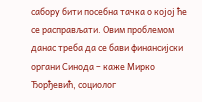сабору бити посебна тачка о којој ће се расправљати. Овим проблемом данас треба да се бави финансијски органи Синода – каже Мирко Ђорђевић, социолог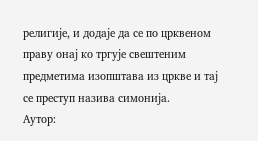религије, и додаје да се по црквеном праву онај ко тргује свештеним предметима изопштава из цркве и тај се преступ назива симонија.
Аутор: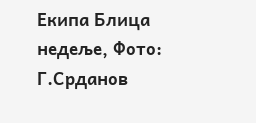Екипа Блица недеље, Фото: Г.Срданов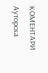КОМЕНТАРИ
Ауторска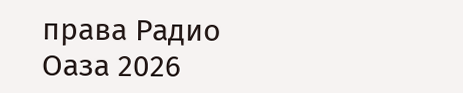права Радио Оаза 2026